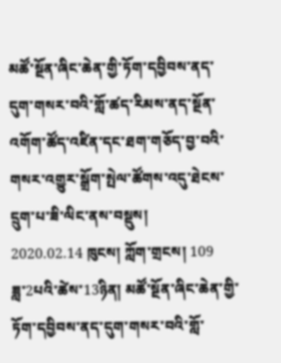མཚོ་སྔོན་ཞིང་ཆེན་གྱི་ཏོག་དབྱིབས་ནད་དུག་གསར་བའི་གློ་ཚད་རིམས་ནད་སྔོན་འགོག་ཚོད་འཛིན་དང་ཐག་གཅོད་བྱ་བའི་གསར་འགྱུར་སྒྲོག་སྤེལ་ཚོགས་འདུ་ཐེངས་དྲུག་པ་ཟི་ལིང་ནས་བསྡུས།
2020.02.14 ཁུངས། ཀློག་གྲངས། 109
ཟླ་2པའི་ཚེས་13ཉིན། མཚོ་སྔོན་ཞིང་ཆེན་གྱི་ཏོག་དབྱིབས་ནད་དུག་གསར་བའི་གློ་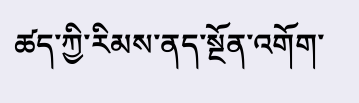ཚད་ཀྱི་རིམས་ནད་སྔོན་འགོག་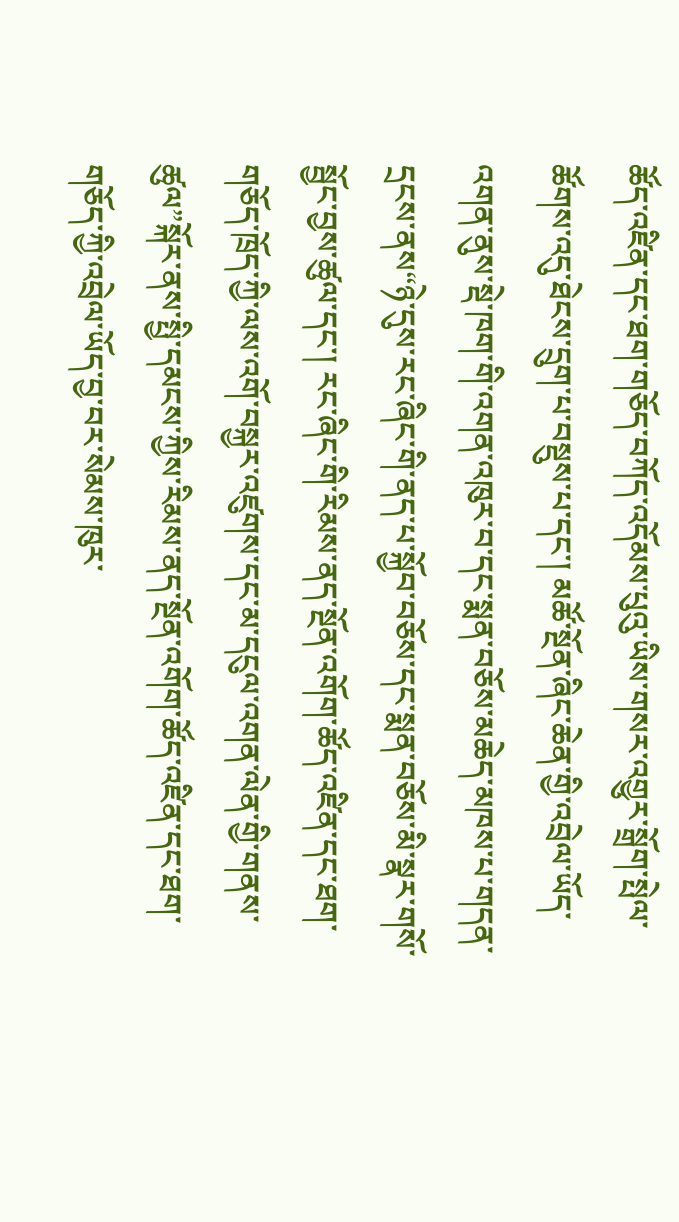ཚོད་འཛིན་དང་ཐག་གཅོད་བཀོད་འདོམས་པུའུ་ཡིས་གསར་འགྱུར་སྒྲོག་སྤེལ་ཚོགས་འདུ་ཐེངས་དྲུག་པ་བསྡུས་པ་དང་། མཚོ་སྔོན་ཞིང་ཆེན་གྱི་འབྲེལ་ཡོད་འགན་ནུས་སྡེ་ཁག་གི་འགན་འཁུར་བ་དང་སྨན་བཅོས་མཆེད་མཁས་པ་གདན་དྲངས་ནས“ཉེ་དུས་རང་ཞིང་གི་ནད་པ་སྐྱོབ་བཅོས་དང་སྨན་བཅོས་མི་སྣར་གསོ་སྦྱོང་བྱས་ཚུལ་དང་། རང་ཞིང་གི་རིམས་ནད་སྔོན་འགོག་ཚོད་འཛིན་དང་ཐག་གཅོད་ཁྲོད་ཀྱི་ལས་འགོ་བསྐྱར་འཛུགས་དང་མ་དངུལ་འགན་ལེན་གྱི་གནས་ཚུལ”སྐོར་ནས་སྤྱི་དམངས་ཀྱིས་རིམས་ནད་སྔོན་འགོག་ཚོད་འཛིན་དང་ཐག་གཅོད་ཀྱི་འབྲེལ་ཡོད་བྱ་བར་སེམས་ཁུར་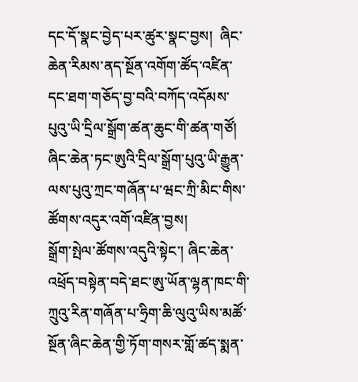དང་དོ་སྣང་བྱེད་པར་ཚུར་སྣང་བྱས།  ཞིང་ཆེན་རིམས་ནད་སྔོན་འགོག་ཚོད་འཛིན་དང་ཐག་གཅོད་བྱ་བའི་བཀོད་འདོམས་པུའུ་ཡི་དྲིལ་སྒྲོག་ཚན་ཆུང་གི་ཚན་གཙོ། ཞིང་ཆེན་ཏང་ཨུའི་དྲིལ་སྒྲོག་པུའུ་ཡི་རྒྱུན་ལས་པུའུ་ཀྲང་གཞོན་པ་ཝང་ཀྲི་མིང་གིས་ཚོགས་འདུར་འགོ་འཛིན་བྱས།
སྒྲོག་སྤེལ་ཚོགས་འདུའི་སྟེང་། ཞིང་ཆེན་འཕྲོད་བསྟེན་བདེ་ཐང་ཨུ་ཡོན་ལྷན་ཁང་གི་ཀྲུའུ་རིན་གཞོན་པ་ཧྲིག་ཆི་ལུའུ་ཡིས་མཚོ་སྔོན་ཞིང་ཆེན་གྱི་ཏོག་གསར་གློ་ཚད་སྨན་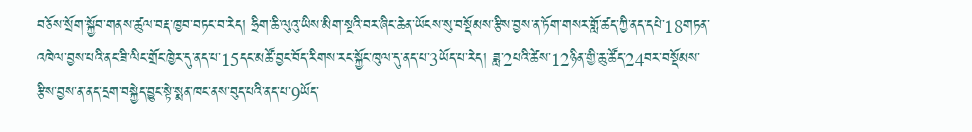བཅོས་སྲོག་སྐྱོབ་གནས་ཚུལ་བརྡ་ཁྱབ་བཏང་བ་རེད། ཧྲིག་ཆི་ལུའུ་ཡིས་མིག་སྔའི་བར་ཞིང་ཆེན་ཡོངས་སུ་བསྡོམས་རྩིས་བྱས་ན་ཏོག་གསར་གློ་ཚད་ཀྱི་ནད་དཔེ་18གཏན་འཁེལ་བྱས་པའི་ནང་ཟི་ལིང་གྲོང་ཁྱེར་དུ་ནད་པ་15དང་མཚོ་བྱང་བོད་རིགས་རང་སྐྱོང་ཁུལ་དུ་ནད་པ་3ཡོད་པ་རེད། ཟླ་2པའི་ཚེས་12ཉིན་གྱི་ཆུ་ཚོད་24བར་བསྡོམས་རྩིས་བྱས་ན་ནད་དྲག་བསྐྱེད་བྱུང་སྟེ་སྨན་ཁང་ནས་བུད་པའི་ནད་པ་9ཡོད་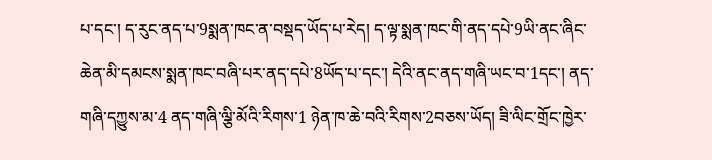པ་དང་། ད་རུང་ནད་པ་9སྨན་ཁང་ན་བསྡད་ཡོད་པ་རེད། ད་ལྟ་སྨན་ཁང་གི་ནད་དཔེ་9ཡི་ནང་ཞིང་ཆེན་མི་དམངས་སྨན་ཁང་བཞི་པར་ནད་དཔེ་8ཡོད་པ་དང་། དེའི་ནང་ནད་གཞི་ཡང་བ་1དང་། ནད་གཞི་དཀྱུས་མ་4 ནད་གཞི་ལྕི་མོའི་རིགས་1 ཉེན་ཁ་ཆེ་བའི་རིགས་2བཅས་ཡོད། ཟི་ལིང་གྲོང་ཁྱེར་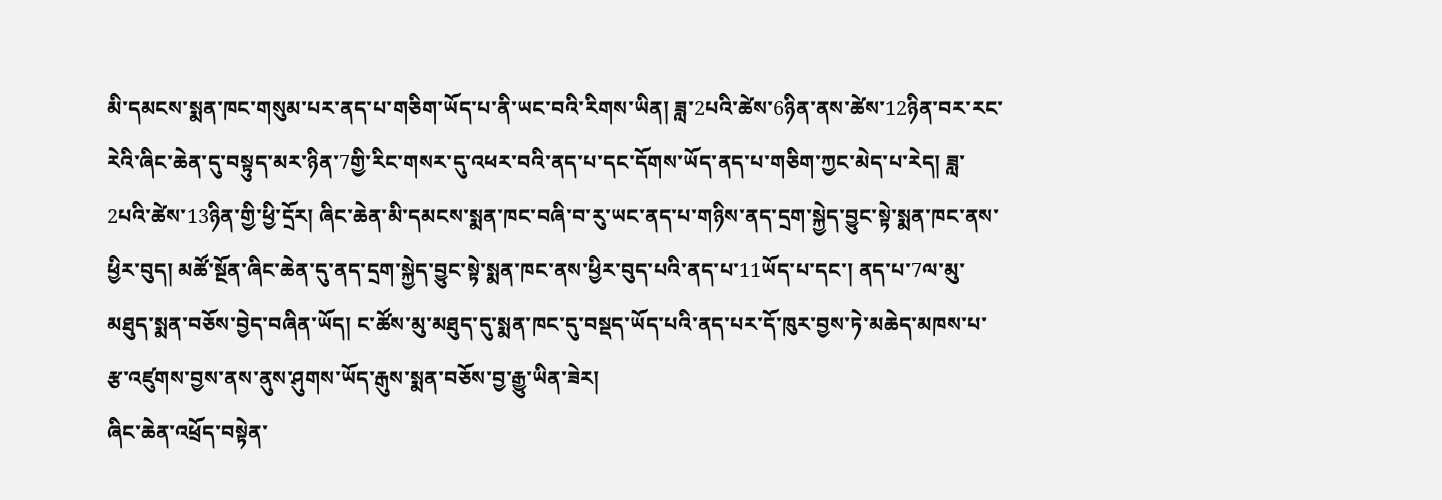མི་དམངས་སྨན་ཁང་གསུམ་པར་ནད་པ་གཅིག་ཡོད་པ་ནི་ཡང་བའི་རིགས་ཡིན། ཟླ་2པའི་ཚེས་6ཉིན་ནས་ཚེས་12ཉིན་བར་རང་རེའི་ཞིང་ཆེན་དུ་བསྟུད་མར་ཉིན་7གྱི་རིང་གསར་དུ་འཕར་བའི་ནད་པ་དང་དོགས་ཡོད་ནད་པ་གཅིག་ཀྱང་མེད་པ་རེད། ཟླ་2པའི་ཚེས་13ཉིན་གྱི་ཕྱི་དྲོར། ཞིང་ཆེན་མི་དམངས་སྨན་ཁང་བཞི་བ་རུ་ཡང་ནད་པ་གཉིས་ནད་དྲག་སྐྱེད་བྱུང་སྟེ་སྨན་ཁང་ནས་ཕྱིར་བུད། མཚོ་སྔོན་ཞིང་ཆེན་དུ་ནད་དྲག་སྐྱེད་བྱུང་སྟེ་སྨན་ཁང་ནས་ཕྱིར་བུད་པའི་ནད་པ་11ཡོད་པ་དང་། ནད་པ་7ལ་མུ་མཐུད་སྨན་བཅོས་བྱེད་བཞིན་ཡོད། ང་ཚོས་མུ་མཐུད་དུ་སྨན་ཁང་དུ་བསྡད་ཡོད་པའི་ནད་པར་དོ་ཁུར་བྱས་ཏེ་མཆེད་མཁས་པ་རྩ་འཛུགས་བྱས་ནས་ནུས་ཤུགས་ཡོད་རྒུས་སྨན་བཅོས་བྱ་རྒྱུ་ཡིན་ཟེར།
ཞིང་ཆེན་འཕྲོད་བསྟེན་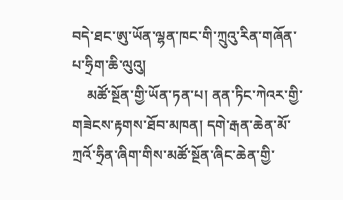བདེ་ཐང་ཨུ་ཡོན་ལྷན་ཁང་གི་ཀྲུའུ་རིན་གཞོན་པ་ཧྲིག་ཆི་ལུའུ།
    མཚོ་སྔོན་གྱི་ཡོན་ཏན་པ། ནན་ཏིང་ཀེའར་གྱི་གཟེངས་རྟགས་ཐོབ་མཁན། དགེ་རྒན་ཆེན་མོ་ཀྲའོ་ཧྲིན་ཞིག་གིས་མཚོ་སྔོན་ཞིང་ཆེན་གྱི་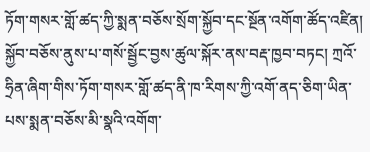ཏོག་གསར་གློ་ཚད་ཀྱི་སྨན་བཅོས་སྲོག་སྐྱོབ་དང་སྔོན་འགོག་ཚོད་འཛིན། སྐྱོབ་བཅོས་ནུས་པ་གསོ་སྦྱོང་བྱས་ཚུལ་སྐོར་ནས་བརྡ་ཁྱབ་བཏང། ཀྲའོ་ཧྲིན་ཞིག་གིས་ཏོག་གསར་གློ་ཚད་ནི་ཁ་རིགས་ཀྱི་འགོ་ནད་ཅིག་ཡིན་པས་སྨན་བཅོས་མི་སྣའི་འགོག་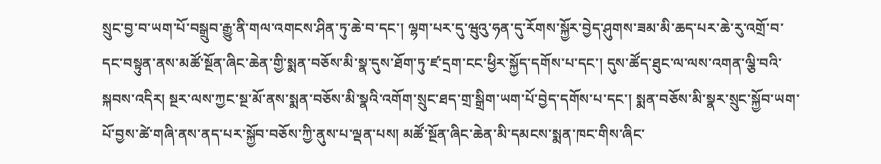སྲུང་བྱ་བ་ཡག་པོ་བསྒྲུབ་རྒྱུ་ནི་གལ་འགངས་ཤིན་ཏུ་ཆེ་བ་དང་། ལྷག་པར་དུ་ཝུའུ་ཧན་དུ་རོགས་སྐྱོར་བྱེད་ཤུགས་ཟམ་མི་ཆད་པར་ཆེ་རུ་འགྲོ་བ་དང་བསྟུན་ནས་མཚོ་སྔོན་ཞིང་ཆེན་གྱི་སྨན་བཅོས་མི་སྣ་དུས་ཐོག་ཏུ་ཛ་དྲག་ངང་ཕྱིར་སྐྱོད་དགོས་པ་དང་། དུས་ཚོད་ཐུང་ལ་ལས་འགན་ལྕི་བའི་སྐབས་འདིར། སྔར་ལས་ཀྱང་སྔ་མོ་ནས་སྨན་བཅོས་མི་སྣའི་འགོག་སྲུང་ཐད་གྲ་སྒྲིག་ཡག་པོ་བྱེད་དགོས་པ་དང་། སྨན་བཅོས་མི་སྣར་སྲུང་སྐྱོབ་ཡག་པོ་བྱས་ཚེ་གཞི་ནས་ནད་པར་སྐྱོབ་བཅོས་ཀྱི་ནུས་པ་ལྡན་པས། མཚོ་སྔོན་ཞིང་ཆེན་མི་དམངས་སྨན་ཁང་གིས་ཞིང་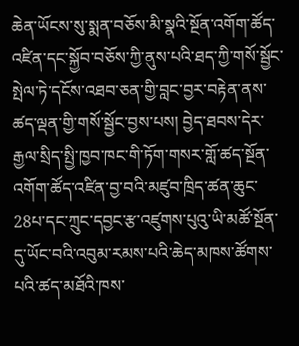ཆེན་ཡོངས་སུ་སྨན་བཅོས་མི་སྣའི་སྔོན་འགོག་ཚོད་འཛིན་དང་སྐྱོབ་བཅོས་ཀྱི་ནུས་པའི་ཐད་ཀྱི་གསོ་སྦྱོང་སྤེལ་ཏེ་དངོས་འཐབ་ཅན་གྱི་བླང་བྱར་བརྟེན་ནས་ཚད་ལྡན་གྱི་གསོ་སྦྱོང་བྱས་པས། བྱེད་ཐབས་དེར་རྒྱལ་སྲིད་སྤྱི་ཁྱབ་ཁང་གི་ཏོག་གསར་གློ་ཚད་སྔོན་འགོག་ཚོད་འཛིན་བྱ་བའི་མཛུབ་ཁྲིད་ཚན་ཆུང་28པ་དང་ཀྲུང་དབྱང་རྩ་འཛུགས་པུའུ་ཡི་མཚོ་སྔོན་དུ་ཡོང་བའི་འབུམ་རམས་པའི་ཆེད་མཁས་ཚོགས་པའི་ཚད་མཐོའི་ཁས་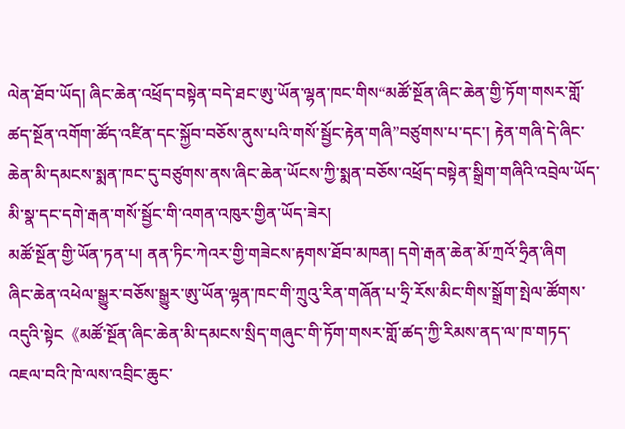ལེན་ཐོབ་ཡོད། ཞིང་ཆེན་འཕྲོད་བསྟེན་བདེ་ཐང་ཨུ་ཡོན་ལྷན་ཁང་གིས“མཚོ་སྔོན་ཞིང་ཆེན་གྱི་ཏོག་གསར་གློ་ཚད་སྔོན་འགོག་ཚོད་འཛིན་དང་སྐྱོབ་བཅོས་ནུས་པའི་གསོ་སྦྱོང་རྟེན་གཞི”བཙུགས་པ་དང་། རྟེན་གཞི་དེ་ཞིང་ཆེན་མི་དམངས་སྨན་ཁང་དུ་བཙུགས་ནས་ཞིང་ཆེན་ཡོངས་ཀྱི་སྨན་བཅོས་འཕྲོད་བསྟེན་སྒྲིག་གཞིའི་འབྲེལ་ཡོད་མི་སྣ་དང་དགེ་རྒན་གསོ་སྦྱོང་གི་འགན་འཁུར་གྱིན་ཡོད་ཟེར།
མཚོ་སྔོན་གྱི་ཡོན་ཏན་པ། ནན་ཏིང་ཀེའར་གྱི་གཟེངས་རྟགས་ཐོབ་མཁན། དགེ་རྒན་ཆེན་མོ་ཀྲའོ་ཧྲིན་ཞིག
ཞིང་ཆེན་འཕེལ་སྒྱུར་བཅོས་སྒྱུར་ཨུ་ཡོན་ལྷན་ཁང་གི་ཀྲུའུ་རིན་གཞོན་པ་ཧྲི་རོས་མིང་གིས་སྒྲོག་སྤེལ་ཚོགས་འདུའི་སྟེང《མཚོ་སྔོན་ཞིང་ཆེན་མི་དམངས་སྲིད་གཞུང་གི་ཏོག་གསར་གློ་ཚད་ཀྱི་རིམས་ནད་ལ་ཁ་གཏད་འཇལ་བའི་ཁེ་ལས་འབྲིང་ཆུང་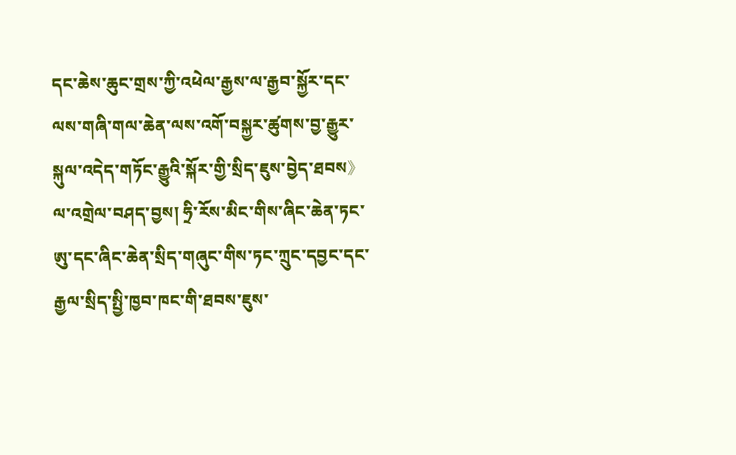དང་ཆེས་ཆུང་གྲས་ཀྱི་འཕེལ་རྒྱས་ལ་རྒྱབ་སྐྱོར་དང་ལས་གཞི་གལ་ཆེན་ལས་འགོ་བསྐྱར་ཚུགས་བྱ་རྒྱུར་སྐུལ་འདེད་གཏོང་རྒྱུའི་སྐོར་གྱི་སྲིད་ཇུས་བྱེད་ཐབས》ལ་འགྲེལ་བཤད་བྱས། ཧྲི་རོས་མིང་གིས་ཞིང་ཆེན་ཏང་ཨུ་དང་ཞིང་ཆེན་སྲིད་གཞུང་གིས་ཏང་ཀྲུང་དབྱང་དང་རྒྱལ་སྲིད་སྤྱི་ཁྱབ་ཁང་གི་ཐབས་ཇུས་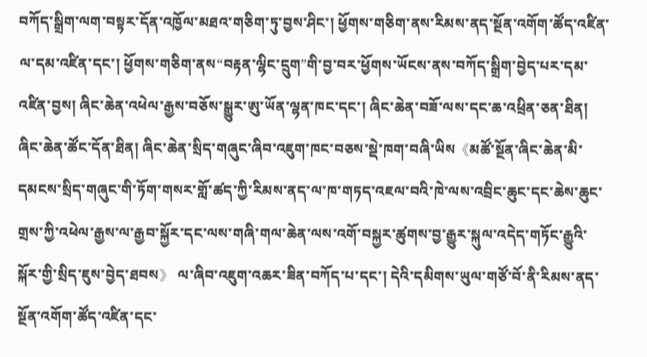བཀོད་སྒྲིག་ལག་བསྟར་དོན་འཁྱོལ་མཐའ་གཅིག་ཏུ་བྱས་ཤིང་། ཕྱོགས་གཅིག་ནས་རིམས་ནད་སྔོན་འགོག་ཚོད་འཛིན་ལ་དམ་འཛིན་དང་། ཕྱོགས་གཅིག་ནས“བརྟན་ལྷིང་དྲུག”གི་བྱ་བར་ཕྱོགས་ཡོངས་ནས་བཀོད་སྒྲིག་བྱེད་པར་དམ་འཛིན་བྱས། ཞིང་ཆེན་འཕེལ་རྒྱས་བཅོས་སྒྱུར་ཨུ་ཡོན་ལྷན་ཁང་དང་། ཞིང་ཆེན་བཟོ་ལས་དང་ཆ་འཕྲིན་ཅན་ཐིན། ཞིང་ཆེན་ཚོང་དོན་ཐིན། ཞིང་ཆེན་སྲིད་གཞུང་ཞིབ་འཇུག་ཁང་བཅས་སྡེ་ཁག་བཞི་ཡིས《མཚོ་སྔོན་ཞིང་ཆེན་མི་དམངས་སྲིད་གཞུང་གི་ཏོག་གསར་གློ་ཚད་ཀྱི་རིམས་ནད་ལ་ཁ་གཏད་འཇལ་བའི་ཁེ་ལས་འབྲིང་ཆུང་དང་ཆེས་ཆུང་གྲས་ཀྱི་འཕེལ་རྒྱས་ལ་རྒྱབ་སྐྱོར་དང་ལས་གཞི་གལ་ཆེན་ལས་འགོ་བསྐྱར་ཚུགས་བྱ་རྒྱུར་སྐུལ་འདེད་གཏོང་རྒྱུའི་སྐོར་གྱི་སྲིད་ཇུས་བྱེད་ཐབས》 ལ་ཞིབ་འཇུག་འཆར་ཟིན་བཀོད་པ་དང་། དེའི་དམིགས་ཡུལ་གཙོ་བོ་ནི་རིམས་ནད་སྔོན་འགོག་ཚོད་འཛིན་དང་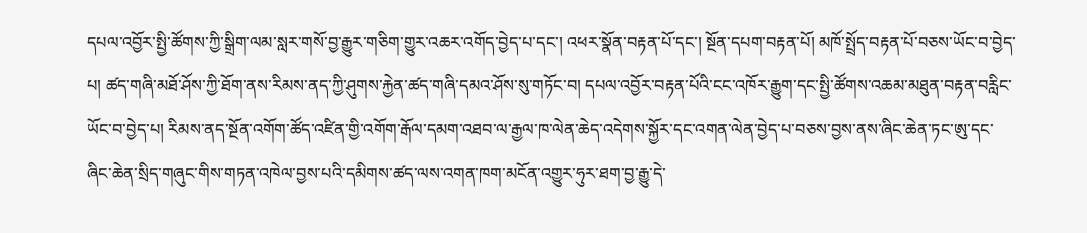དཔལ་འབྱོར་སྤྱི་ཚོགས་ཀྱི་སྒྲིག་ལམ་སླར་གསོ་བྱ་རྒྱུར་གཅིག་གྱུར་འཆར་འགོད་བྱེད་པ་དང་། འཕར་སྣོན་བརྟན་པོ་དང་། སྔོན་དཔག་བརྟན་པོ། མཁོ་སྤྲོད་བརྟན་པོ་བཅས་ཡོང་བ་བྱེད་པ། ཚད་གཞི་མཐོ་ཤོས་ཀྱི་ཐོག་ནས་རིམས་ནད་ཀྱི་ཤུགས་རྐྱེན་ཚད་གཞི་དམའ་ཤོས་སུ་གཏོང་བ། དཔལ་འབྱོར་བརྟན་པོའི་ངང་འཁོར་རྒྱུག་དང་སྤྱི་ཚོགས་འཆམ་མཐུན་བརྟན་བརླིང་ཡོང་བ་བྱེད་པ། རིམས་ནད་སྔོན་འགོག་ཚོད་འཛིན་གྱི་འགོག་རྒོལ་དམག་འཐབ་ལ་རྒྱལ་ཁ་ལེན་ཆེད་འདེགས་སྐྱོར་དང་འགན་ལེན་བྱེད་པ་བཅས་བྱས་ནས་ཞིང་ཆེན་ཏང་ཨུ་དང་ཞིང་ཆེན་སྲིད་གཞུང་གིས་གཏན་འཁེལ་བྱས་པའི་དམིགས་ཚད་ལས་འགན་ཁག་མངོན་འགྱུར་ཧུར་ཐག་བྱ་རྒྱུ་དེ་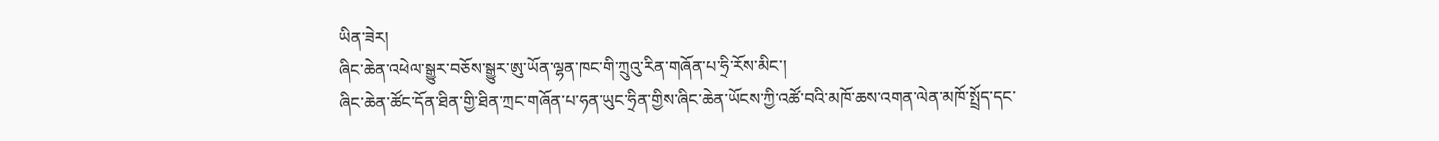ཡིན་ཟེར།
ཞིང་ཆེན་འཕེལ་སྒྱུར་བཅོས་སྒྱུར་ཨུ་ཡོན་ལྷན་ཁང་གི་ཀྲུའུ་རིན་གཞོན་པ་ཧྲི་རོས་མིང་།
ཞིང་ཆེན་ཚོང་དོན་ཐིན་གྱི་ཐིན་ཀྲང་གཞོན་པ་ཧན་ཡུང་ཧྲིན་གྱིས་ཞིང་ཆེན་ཡོངས་ཀྱི་འཚོ་བའི་མཁོ་ཆས་འགན་ལེན་མཁོ་སྤྲོད་དང་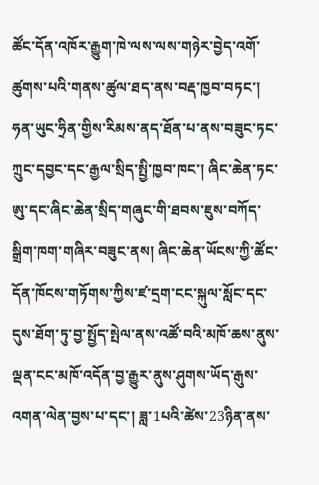ཚོང་དོན་འཁོར་རྒྱུག་ཁེ་ལས་ལས་གཉེར་བྱེད་འགོ་ཚུགས་པའི་གནས་ཚུལ་ཐད་ནས་བརྡ་ཁྱབ་བཏང་། ཧན་ཡུང་ཧྲིན་གྱིས་རིམས་ནད་ཐོན་པ་ནས་བཟུང་ཏང་ཀྲུང་དབྱང་དང་རྒྱལ་སྲིད་སྤྱི་ཁྱབ་ཁང་། ཞིང་ཆེན་ཏང་ཨུ་དང་ཞིང་ཆེན་སྲིད་གཞུང་གི་ཐབས་ཇུས་བཀོད་སྒྲིག་ཁག་གཞིར་བཟུང་ནས། ཞིང་ཆེན་ཡོངས་ཀྱི་ཚོང་དོན་ཁོངས་གཏོགས་ཀྱིས་ཛ་དྲག་ངང་སྐུལ་སློང་དང་དུས་ཐོག་ཏུ་བྱ་སྤྱོད་སྤེལ་ནས་འཚོ་བའི་མཁོ་ཆས་ནུས་ལྡན་ངང་མཁོ་འདོན་བྱ་རྒྱུར་ནུས་ཤུགས་ཡོད་རྒུས་འགན་ལེན་བྱས་པ་དང་། ཟླ་1པའི་ཚེས་23ཉིན་ནས་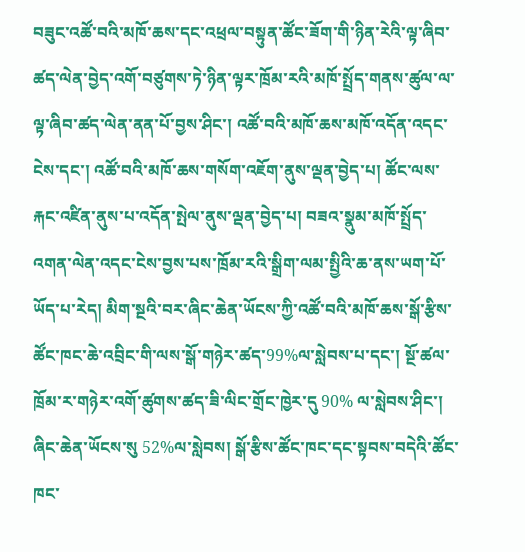བཟུང་འཚོ་བའི་མཁོ་ཆས་དང་འཕྲལ་བསྟུན་ཚོང་ཟོག་གི་ཉིན་རེའི་ལྟ་ཞིབ་ཚད་ལེན་བྱེད་འགོ་བཙུགས་ཏེ་ཉིན་ལྟར་ཁྲོམ་རའི་མཁོ་སྤྲོད་གནས་ཚུལ་ལ་ལྟ་ཞིབ་ཚད་ལེན་ནན་པོ་བྱས་ཤིང་། འཚོ་བའི་མཁོ་ཆས་མཁོ་འདོན་འདང་ངེས་དང་། འཚོ་བའི་མཁོ་ཆས་གསོག་འཇོག་ནུས་ལྡན་བྱེད་པ། ཚོང་ལས་རྐང་འཛིན་ནུས་པ་འདོན་སྤེལ་ནུས་ལྡན་བྱེད་པ། བཟའ་སྣུམ་མཁོ་སྤྲོད་འགན་ལེན་འདང་ངེས་བྱས་པས་ཁྲོམ་རའི་སྒྲིག་ལམ་སྤྱིའི་ཆ་ནས་ཡག་པོ་ཡོད་པ་རེད། མིག་སྔའི་བར་ཞིང་ཆེན་ཡོངས་ཀྱི་འཚོ་བའི་མཁོ་ཆས་སྒོ་རྩིས་ཚོང་ཁང་ཆེ་འབྲིང་གི་ལས་སྒོ་གཉེར་ཚད་99%ལ་སླེབས་པ་དང་། སྔོ་ཚལ་ཁྲོམ་ར་གཉེར་འགོ་ཚུགས་ཚད་ཟི་ལིང་གྲོང་ཁྱེར་དུ 90% ལ་སླེབས་ཤིང་། ཞིང་ཆེན་ཡོངས་སུ 52%ལ་སླེབས། སྒོ་རྩིས་ཚོང་ཁང་དང་སྟབས་བདེའི་ཚོང་ཁང་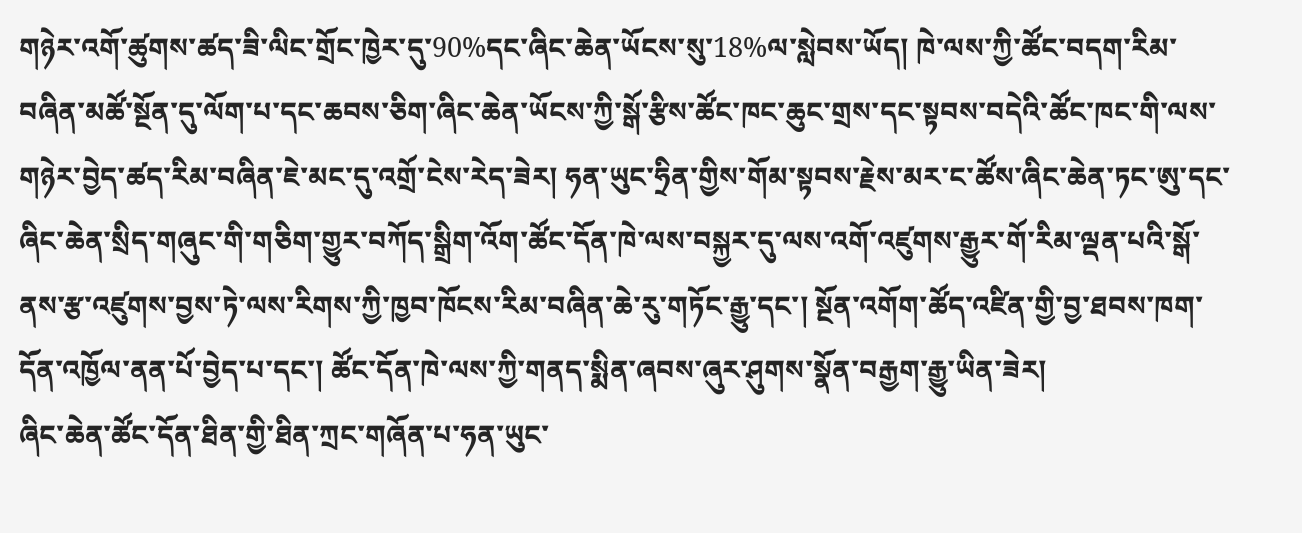གཉེར་འགོ་ཚུགས་ཚད་ཟི་ལིང་གྲོང་ཁྱེར་དུ་90%དང་ཞིང་ཆེན་ཡོངས་སུ་18%ལ་སླེབས་ཡོད། ཁེ་ལས་ཀྱི་ཚོང་བདག་རིམ་བཞིན་མཚོ་སྔོན་དུ་ལོག་པ་དང་ཆབས་ཅིག་ཞིང་ཆེན་ཡོངས་ཀྱི་སྒོ་རྩིས་ཚོང་ཁང་ཆུང་གྲས་དང་སྟབས་བདེའི་ཚོང་ཁང་གི་ལས་གཉེར་བྱེད་ཚད་རིམ་བཞིན་ཇེ་མང་དུ་འགྲོ་ངེས་རེད་ཟེར། ཧན་ཡུང་ཧྲིན་གྱིས་གོམ་སྟབས་རྗེས་མར་ང་ཚོས་ཞིང་ཆེན་ཏང་ཨུ་དང་ཞིང་ཆེན་སྲིད་གཞུང་གི་གཅིག་གྱུར་བཀོད་སྒྲིག་འོག་ཚོང་དོན་ཁེ་ལས་བསྐྱར་དུ་ལས་འགོ་འཛུགས་རྒྱུར་གོ་རིམ་ལྡན་པའི་སྒོ་ནས་རྩ་འཛུགས་བྱས་ཏེ་ལས་རིགས་ཀྱི་ཁྱབ་ཁོངས་རིམ་བཞིན་ཆེ་རུ་གཏོང་རྒྱུ་དང་། སྔོན་འགོག་ཚོད་འཛིན་གྱི་བྱ་ཐབས་ཁག་དོན་འཁྱོལ་ནན་པོ་བྱེད་པ་དང་། ཚོང་དོན་ཁེ་ལས་ཀྱི་གནད་སྨིན་ཞབས་ཞུར་ཤུགས་སྣོན་བརྒྱག་རྒྱུ་ཡིན་ཟེར།
ཞིང་ཆེན་ཚོང་དོན་ཐིན་གྱི་ཐིན་ཀྲང་གཞོན་པ་ཧན་ཡུང་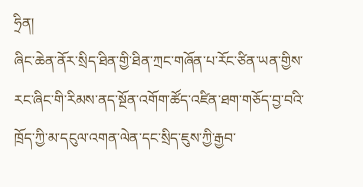ཧྲིན།
ཞིང་ཆེན་ནོར་སྲིད་ཐིན་གྱི་ཐིན་ཀྲང་གཞོན་པ་རོང་ཙིན་ཡན་གྱིས་རང་ཞིང་གི་རིམས་ནད་སྔོན་འགོག་ཚོད་འཛིན་ཐག་གཅོད་བྱ་བའི་ཁྲོད་ཀྱི་མ་དངུལ་འགན་ལེན་དང་སྲིད་ཇུས་ཀྱི་རྒྱབ་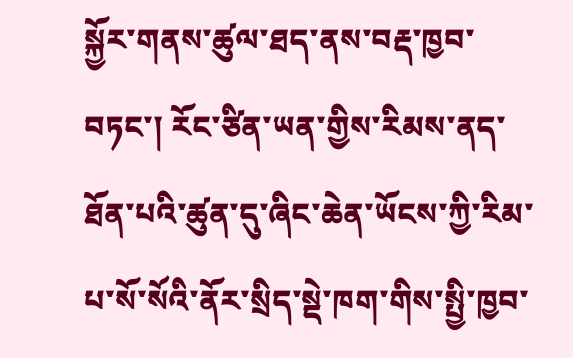སྐྱོར་གནས་ཚུལ་ཐད་ནས་བརྡ་ཁྱབ་བཏང་། རོང་ཙིན་ཡན་གྱིས་རིམས་ནད་ཐོན་པའི་ཚུན་དུ་ཞིང་ཆེན་ཡོངས་ཀྱི་རིམ་པ་སོ་སོའི་ནོར་སྲིད་སྡེ་ཁག་གིས་སྤྱི་ཁྱབ་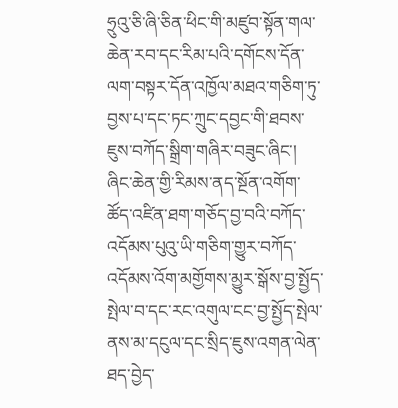ཧྲུའུ་ཅི་ཞི་ཅིན་ཕིང་གི་མཛུབ་སྟོན་གལ་ཆེན་རབ་དང་རིམ་པའི་དགོངས་དོན་ལག་བསྟར་དོན་འཁྱོལ་མཐའ་གཅིག་ཏུ་བྱས་པ་དང་ཏང་ཀྲུང་དབྱང་གི་ཐབས་ཇུས་བཀོད་སྒྲིག་གཞིར་བཟུང་ཞིང་། ཞིང་ཆེན་གྱི་རིམས་ནད་སྔོན་འགོག་ཚོད་འཛིན་ཐག་གཅོད་བྱ་བའི་བཀོད་འདོམས་པུའུ་ཡི་གཅིག་གྱུར་བཀོད་འདོམས་འོག་མགྱོགས་མྱུར་སྒོས་བྱ་སྤྱོད་སྤེལ་བ་དང་རང་འགུལ་ངང་བྱ་སྤྱོད་སྤེལ་ནས་མ་དངུལ་དང་སྲིད་ཇུས་འགན་ལེན་ཐད་བྱེད་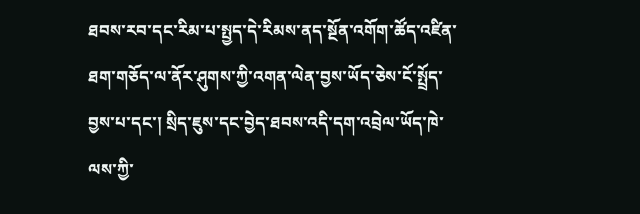ཐབས་རབ་དང་རིམ་པ་སྤྱད་དེ་རིམས་ནད་སྔོན་འགོག་ཚོད་འཛིན་ཐག་གཅོད་ལ་ནོར་ཤུགས་ཀྱི་འགན་ལེན་བྱས་ཡོད་ཅེས་ངོ་སྤྲོད་བྱས་པ་དང་། སྲིད་ཇུས་དང་བྱེད་ཐབས་འདི་དག་འབྲེལ་ཡོད་ཁེ་ལས་ཀྱི་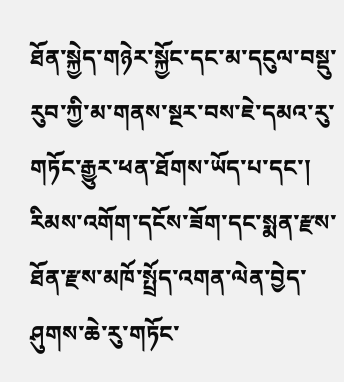ཐོན་སྐྱེད་གཉེར་སྐྱོང་དང་མ་དངུལ་བསྡུ་རུབ་ཀྱི་མ་གནས་སྔར་བས་ཇེ་དམའ་རུ་གཏོང་རྒྱུར་ཕན་ཐོགས་ཡོད་པ་དང་། རིམས་འགོག་དངོས་ཟོག་དང་སྨན་རྫས་ཐོན་རྫས་མཁོ་སྤྲོད་འགན་ལེན་བྱེད་ཤུགས་ཆེ་རུ་གཏོང་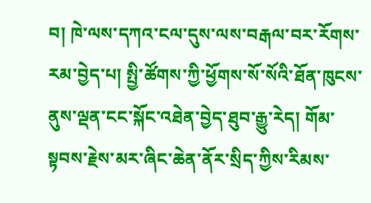བ། ཁེ་ལས་དཀའ་ངལ་དུས་ལས་བརྒལ་བར་རོགས་རམ་བྱེད་པ། སྤྱི་ཚོགས་ཀྱི་ཕྱོགས་སོ་སོའི་ཐོན་ཁུངས་ནུས་ལྡན་ངང་སྐོང་འཐེན་བྱེད་ཐུབ་རྒྱུ་རེད། གོམ་སྟབས་རྗེས་མར་ཞིང་ཆེན་ནོར་སྲིད་ཀྱིས་རིམས་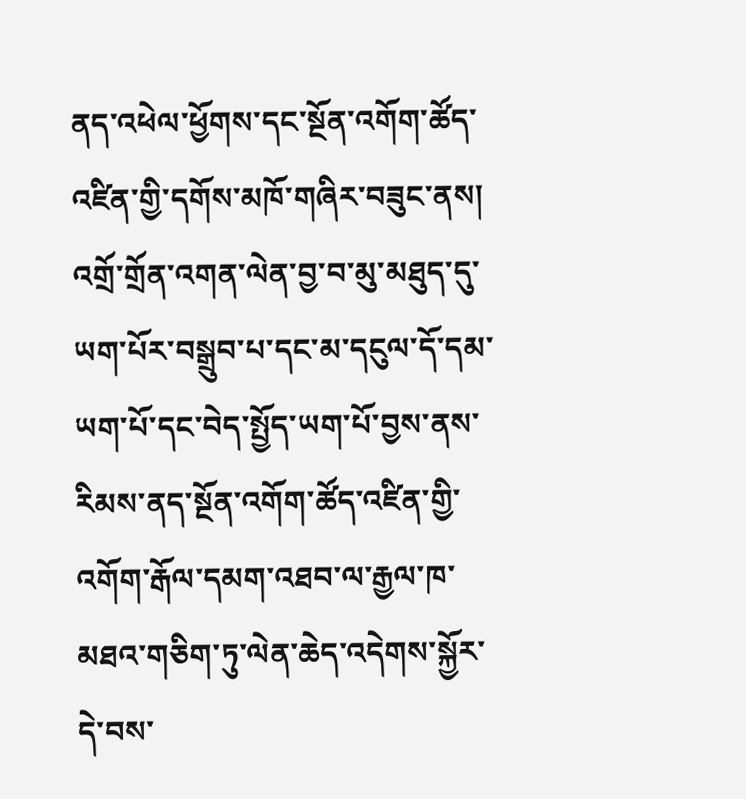ནད་འཕེལ་ཕྱོགས་དང་སྔོན་འགོག་ཚོད་འཛིན་གྱི་དགོས་མཁོ་གཞིར་བཟུང་ནས། འགྲོ་གྲོན་འགན་ལེན་བྱ་བ་མུ་མཐུད་དུ་ཡག་པོར་བསྒྲུབ་པ་དང་མ་དངུལ་དོ་དམ་ཡག་པོ་དང་བེད་སྤྱོད་ཡག་པོ་བྱས་ནས་རིམས་ནད་སྔོན་འགོག་ཚོད་འཛིན་གྱི་འགོག་རྒོལ་དམག་འཐབ་ལ་རྒྱལ་ཁ་མཐའ་གཅིག་ཏུ་ལེན་ཆེད་འདེགས་སྐྱོར་དེ་བས་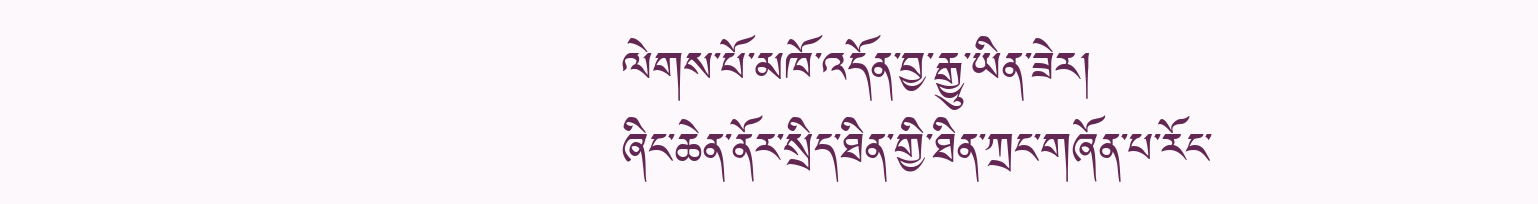ལེགས་པོ་མཁོ་འདོན་བྱ་རྒྱུ་ཡིན་ཟེར།
ཞིང་ཆེན་ནོར་སྲིད་ཐིན་གྱི་ཐིན་ཀྲང་གཞོན་པ་རོང་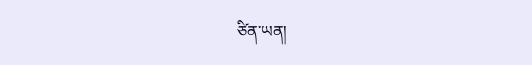ཙིན་ཡན།